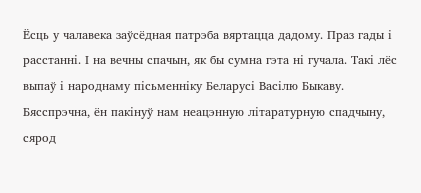Ёсць у чалавека заўсёдная патрэба вяртацца дадому. Праз гады і расстанні. І на вечны спачын, як бы сумна гэта ні гучала. Такі лёс выпаў і народнаму пісьменніку Беларусі Васілю Быкаву. Бясспрэчна, ён пакінуў нам неацэнную літаратурную спадчыну, сярод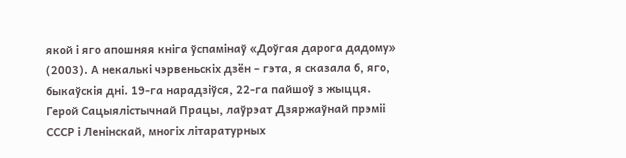якой і яго апошняя кніга ўспамінаў «Доўгая дарога дадому» (2003). А некалькі чэрвеньскіх дзён – гэта, я сказала б, яго, быкаўскія дні. 19-га нарадзіўся, 22-га пайшоў з жыцця.
Герой Сацыялістычнай Працы, лаўрэат Дзяржаўнай прэміі СССР і Ленінскай, многіх літаратурных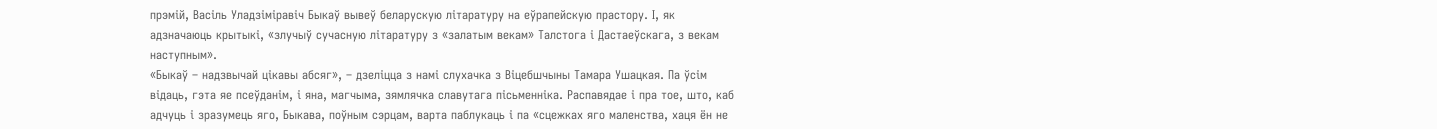прэмій, Васіль Уладзіміравіч Быкаў вывеў беларускую літаратуру на еўрапейскую прастору. І, як адзначаюць крытыкі, «злучыў сучасную літаратуру з «залатым векам» Талстога і Дастаеўскага, з векам наступным».
«Быкаў – надзвычай цікавы абсяг», – дзеліцца з намі слухачка з Віцебшчыны Тамара Ушацкая. Па ўсім відаць, гэта яе псеўданім, і яна, магчыма, зямлячка славутага пісьменніка. Распавядае і пра тое, што, каб адчуць і зразумець яго, Быкава, поўным сэрцам, варта паблукаць і па «сцежках яго маленства, хаця ён не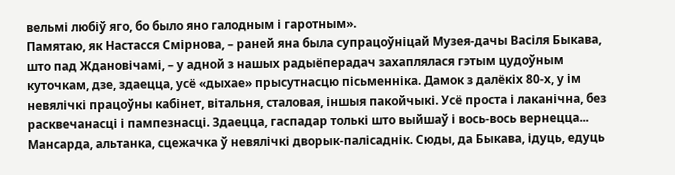вельмі любіў яго, бо было яно галодным і гаротным».
Памятаю, як Настасся Смірнова, – раней яна была супрацоўніцай Музея-дачы Васіля Быкава, што пад Ждановічамі, – у адной з нашых радыёперадач захаплялася гэтым цудоўным куточкам, дзе, здаецца, усё «дыхае» прысутнасцю пісьменніка. Дамок з далёкіх 80-х, у ім невялічкі працоўны кабінет, вітальня, сталовая, іншыя пакойчыкі. Усё проста і лаканічна, без расквечанасці і пампезнасці. Здаецца, гаспадар толькі што выйшаў і вось-вось вернецца... Мансарда, альтанка, сцежачка ў невялічкі дворык-палісаднік. Сюды, да Быкава, ідуць, едуць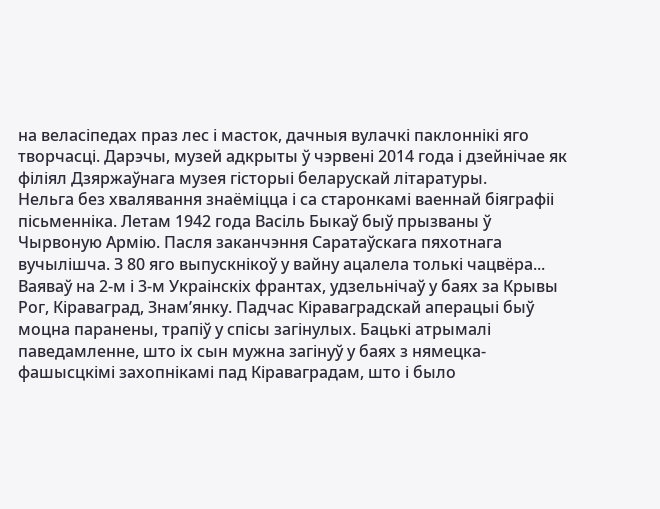на веласіпедах праз лес і масток, дачныя вулачкі паклоннікі яго творчасці. Дарэчы, музей адкрыты ў чэрвені 2014 года і дзейнічае як філіял Дзяржаўнага музея гісторыі беларускай літаратуры.
Нельга без хвалявання знаёміцца і са старонкамі ваеннай біяграфіі пісьменніка. Летам 1942 года Васіль Быкаў быў прызваны ў Чырвоную Армію. Пасля заканчэння Саратаўскага пяхотнага вучылішча. З 80 яго выпускнікоў у вайну ацалела толькі чацвёра... Ваяваў на 2-м і 3-м Украінскіх франтах, удзельнічаў у баях за Крывы Рог, Кіраваград, Знам’янку. Падчас Кіраваградскай аперацыі быў моцна паранены, трапіў у спісы загінулых. Бацькі атрымалі паведамленне, што іх сын мужна загінуў у баях з нямецка-фашысцкімі захопнікамі пад Кіраваградам, што і было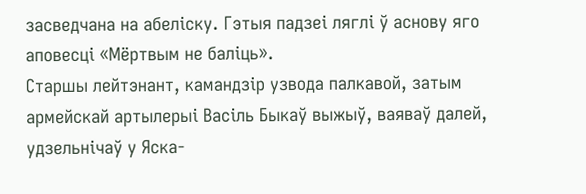засведчана на абеліску. Гэтыя падзеі ляглі ў аснову яго аповесці «Мёртвым не баліць».
Старшы лейтэнант, камандзір узвода палкавой, затым армейскай артылерыі Васіль Быкаў выжыў, ваяваў далей, удзельнічаў у Яска-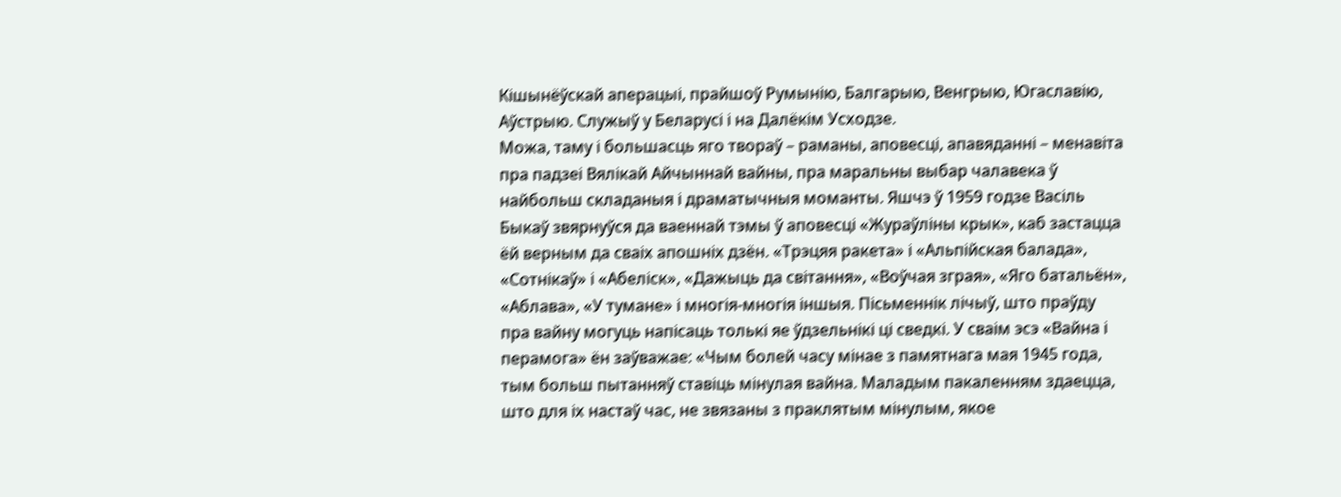Кішынёўскай аперацыі, прайшоў Румынію, Балгарыю, Венгрыю, Югаславію, Аўстрыю. Служыў у Беларусі і на Далёкім Усходзе.
Можа, таму і большасць яго твораў – раманы, аповесці, апавяданні – менавіта пра падзеі Вялікай Айчыннай вайны, пра маральны выбар чалавека ў найбольш складаныя і драматычныя моманты. Яшчэ ў 1959 годзе Васіль Быкаў звярнуўся да ваеннай тэмы ў аповесці «Жураўліны крык», каб застацца ёй верным да сваіх апошніх дзён. «Трэцяя ракета» і «Альпійская балада», «Сотнікаў» і «Абеліск», «Дажыць да світання», «Воўчая зграя», «Яго батальён», «Аблава», «У тумане» і многія-многія іншыя. Пісьменнік лічыў, што праўду пра вайну могуць напісаць толькі яе ўдзельнікі ці сведкі. У сваім эсэ «Вайна і перамога» ён заўважае: «Чым болей часу мінае з памятнага мая 1945 года, тым больш пытанняў ставіць мінулая вайна. Маладым пакаленням здаецца, што для іх настаў час, не звязаны з праклятым мінулым, якое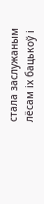стала заслужаным лёсам іх бацькоў і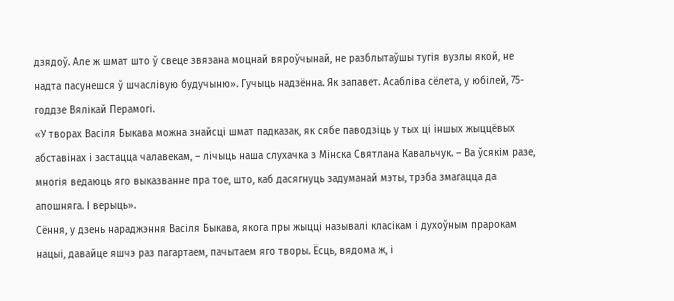дзядоў. Але ж шмат што ў свеце звязана моцнай вяроўчынай, не разблытаўшы тугія вузлы якой, не надта пасунешся ў шчаслівую будучыню». Гучыць надзённа. Як запавет. Асабліва сёлета, у юбілей, 75-годдзе Вялікай Перамогі.
«У творах Васіля Быкава можна знайсці шмат падказак, як сябе паводзіць у тых ці іншых жыццёвых абставінах і застацца чалавекам, – лічыць наша слухачка з Мінска Святлана Кавальчук. – Ва ўсякім разе, многія ведаюць яго выказванне пра тое, што, каб дасягнуць задуманай мэты, трэба змагацца да апошняга. І верыць».
Сёння, у дзень нараджэння Васіля Быкава, якога пры жыцці называлі класікам і духоўным прарокам нацыі, давайце яшчэ раз пагартаем, пачытаем яго творы. Ёсць, вядома ж, і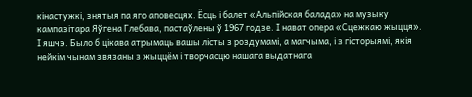кінастужкі, знятыя па яго аповесцях. Ёсць і балет «Альпійская балада» на музыку кампазітара Яўгена Глебава, пастаўлены ў 1967 годзе. І нават опера «Сцежкаю жыцця».
І яшчэ. Было б цікава атрымаць вашы лісты з роздумамі, а магчыма, і з гісторыямі, якія нейкім чынам звязаны з жыццём і творчасцю нашага выдатнага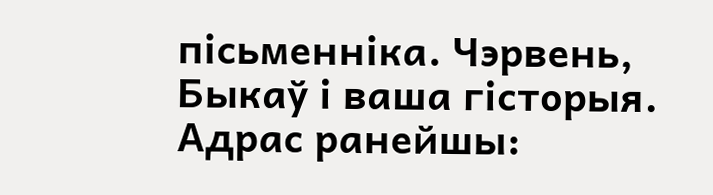пісьменніка. Чэрвень, Быкаў і ваша гісторыя. Адрас ранейшы: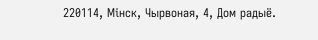220114, Мінск, Чырвоная, 4, Дом радыё.